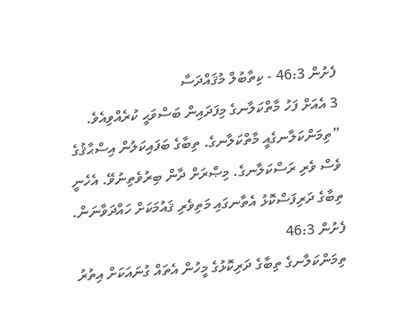ފެށުން 46:3 - ކިތާބުލް މުޤައްދަސާ
3 އެއަށް ފަހު މާތްކަލާނގެ މިފަދައިން ބަސްވަޙީ ކުރެއްވިއެވެ. ”ތިމަންކަލާނގެއީ މާތްކަލާނގެ. ތިބާގެ ބަފައިކަލުން އިސްޙާޤުގެ ވެސް ވެރި ރަސްކަލާނގެ. މިޞްރަށް ދާން ބިރުވެތިނުވޭ. އެހެނީ ތިބާގެ ދަރިފަސްކޮޅު އެތާނގައި މަތިވެރި ޤައުމަކަށް ހައްދަވާނަން.
ފެށުން 46:3
ތިމަންކަލާނގެ ތިބާގެ ދަރިކޮޅުގެ މީހުން އެތައް ގުނައަކަށް އިތުރު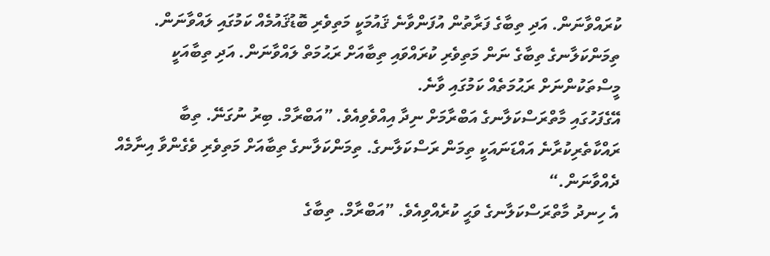ކުރައްވާނަން. އަދި ތިބާގެ ފަރާތުން އުފަންވާނެ ޤައުމަކީ މަތިވެރި ބޮޑުޤައުމެއް ކަމުގައި ލައްވާނަން. ތިމަންކަލާނގެ ތިބާގެ ނަން މަތިވެރި ކުރައްވައި ތިބާއަށް ރަޙުމަތް ލައްވާނަން. އަދި ތިބާއަކީ މީސްތަކުންނަށް ރަޙުމަތެއް ކަމުގައި ވާނެ.
އޭގެފަހުގައި މާތްރަސްކަލާނގެ އަބްރާމަށް ނިދާ އިއްވެވިއެވެ. ”އަބްރާމް. ބިރު ނުގަނޭ. ތިބާ ރައްކާތެރިކުރާނެ އައްޑަނައަކީ ތިމަން ރަސްކަލާނގެ. ތިމަންކަލާނގެ ތިބާއަށް މަތިވެރި ވެގެންވާ އިނާމެއް ދެއްވާނަން.“
އެ ހިނދު މާތްރަސްކަލާނގެ ވަޙީ ކުރެއްވިއެވެ. ”އަބްރާމް. ތިބާގެ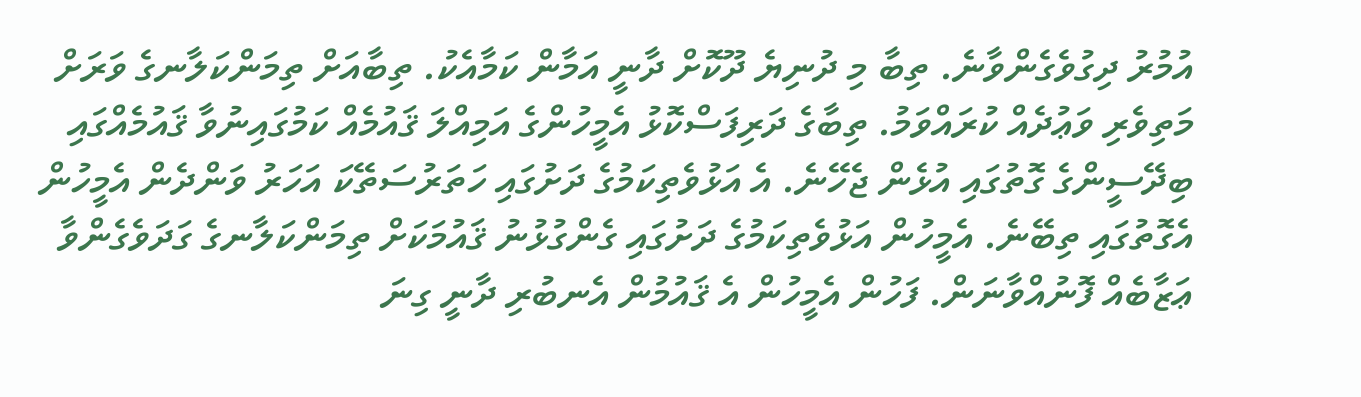އުމުރު ދިގުވެގެންވާނެ. ތިބާ މި ދުނިޔެ ދޫކޮށް ދާނީ އަމާން ކަމާއެކު. ތިބާއަށް ތިމަންކަލާނގެ ވަރަށް މަތިވެރި ވަޢުދެއް ކުރައްވަމު. ތިބާގެ ދަރިފަސްކޮޅު އެމީހުންގެ އަމިއްލަ ޤައުމެއް ކަމުގައިނުވާ ޤައުމެއްގައި ބިދޭސީންގެ ގޮތުގައި އުޅެން ޖެހޭނެ. އެ އަޅުވެތިކަމުގެ ދަށުގައި ހަތަރުސަތޭކަ އަހަރު ވަންދެން އެމީހުން އެގޮތުގައި ތިބޭނެ. އެމީހުން އަޅުވެތިކަމުގެ ދަށުގައި ގެންގުޅުނު ޤައުމަކަށް ތިމަންކަލާނގެ ގަދަވެގެންވާ ޢަޒާބެއް ފޮނުއްވާނަން. ފަހުން އެމީހުން އެ ޤައުމުން އެނބުރި ދާނީ ގިނަ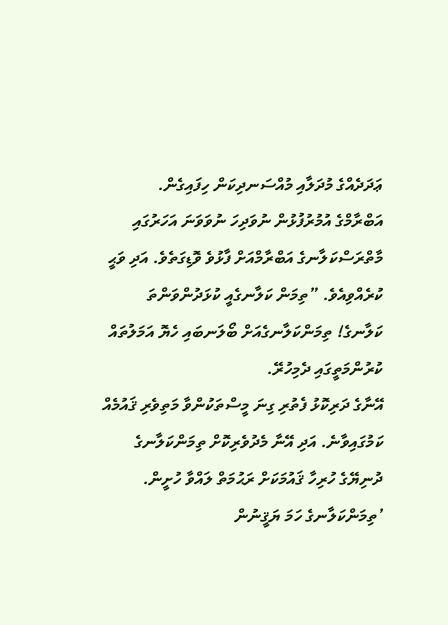ޢަދަދެއްގެ މުދަލާއި މުއްސަނދިކަން ހިފައިގެން.
އަބްރާމްގެ އުމުރުފުޅުން ނުވަދިހަ ނުވަވަނަ އަހަރުގައި މާތްރަސްކަލާނގެ އަބްރާމްއަށް ފާޅުވެ ވޮޑިގަތެވެ. އަދި ވަޙީ ކުރެއްވިއެވެ. ”ތިމަން ކަލާނގެއީ ކުޅަދުންވަންތަ ކަލާނގެ! ތިމަންކަލާނގެއަށް ބޯލަނބައި ހެޔޮ އަމަލުތައް ކުރުންމަތީގައި ދެމިހުރޭ.
އޭނާގެ ދަރިކޮޅު ފެތުރި ގިނަ މީސްތަކުންވާ މަތިވެރި ޤައުމެއް ކަމުގައިވާނެ. އަދި އޭނާ މެދުވެރިކޮށް ތިމަންކަލާނގެ ދުނިޔޭގެ ހުރިހާ ޤައުމަކަށް ރަޙުމަތް ލައްވާ ހުށީން.
’ތިމަންކަލާނގެ ހަމަ ޔަޤީނުން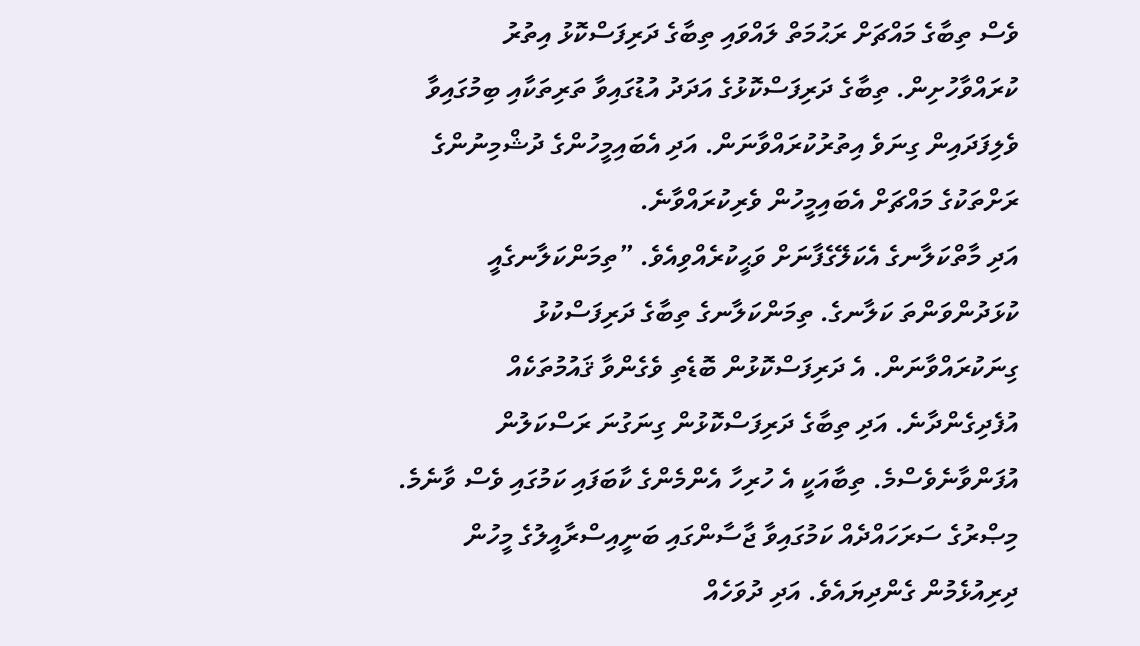ވެސް ތިބާގެ މައްޗަށް ރަޙުމަތް ލައްވައި ތިބާގެ ދަރިފަސްކޮޅު އިތުރު ކުރައްވާހުށިން. ތިބާގެ ދަރިފަސްކޮޅުގެ އަދަދު އުޑުގައިވާ ތަރިތަކާއި ބިމުގައިވާ ވެލިފަދައިން ގިނަވެ އިތުރުކުރައްވާނަން. އަދި އެބައިމީހުންގެ ދުޝްމިނުންގެ ރަށްތަކުގެ މައްޗަށް އެބައިމީހުން ވެރިކުރައްވާނެ.
އަދި މާތްކަލާނގެ އެކަލޭގެފާނަށް ވަޙީކުރެއްވިއެވެ. ”ތިމަންކަލާނގެއީ ކުޅަދުންވަންތަ ކަލާނގެ. ތިމަންކަލާނގެ ތިބާގެ ދަރިފަސްކުޅު ގިނަކުރައްވާނަން. އެ ދަރިފަސްކޮޅުން ބޮޑެތި ވެގެންވާ ޤައުމުތަކެއް އުފެދިގެންދާނެ. އަދި ތިބާގެ ދަރިފަސްކޮޅުން ގިނަގުނަ ރަސްކަލުން އުފަންވާނެވެސްމެ. ތިބާއަކީ އެ ހުރިހާ އެންމެންގެ ކާބަފައި ކަމުގައި ވެސް ވާނެމެ.
މިޞްރުގެ ސަރަހައްދެއް ކަމުގައިވާ ޖާސާންގައި ބަނީއިސްރާއީލުގެ މީހުން ދިރިއުޅެމުން ގެންދިޔައެވެ. އަދި ދުވަހެއް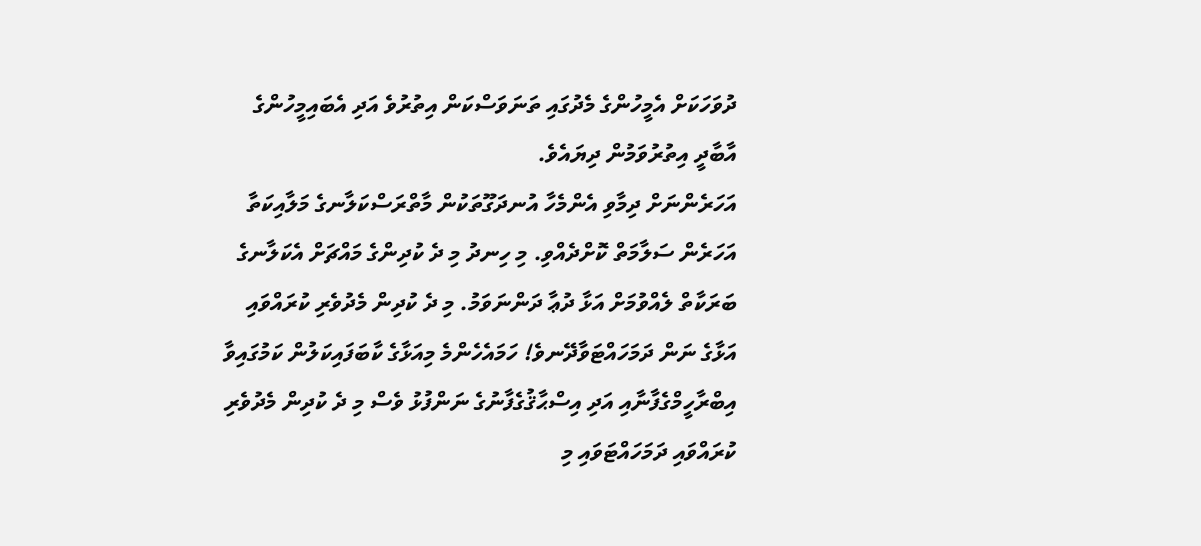ދުވަހަކަށް އެމީހުންގެ މެދުގައި ތަނަވަސްކަން އިތުރުވެ އަދި އެބައިމީހުންގެ އާބާދީ އިތުރުވަމުން ދިޔައެވެ.
އަހަރެންނަށް ދިމާވި އެންމެހާ އުނދަގޫތަކުން މާތްރަސްކަލާނގެ މަލާއިކަތާ އަހަރެން ސަލާމަތް ކޮށްދެއްވި. މި ހިނދު މި ދެ ކުދިންގެ މައްޗަށް އެކަލާނގެ ބަރަކާތް ލެއްވުމަށް އަޅާ ދުޢާ ދަންނަވަމު. މި ދެ ކުދިން މެދުވެރި ކުރައްވައި އަޅާގެ ނަން ދަމަހައްޓަވާދޭނވެ! ހަމައެހެންމެ މިއަޅާގެ ކާބަފައިކަލުން ކަމުގައިވާ އިބްރާހީމްގެފާނާއި އަދި އިސްޙާޤުގެފާނުގެ ނަންފުޅު ވެސް މި ދެ ކުދިން މެދުވެރި ކުރައްވައި ދަމަހައްޓަވައި މި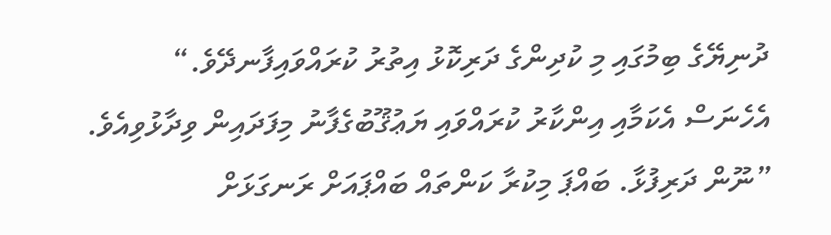ދުނިޔޭގެ ބިމުގައި މި ކުދިންގެ ދަރިކޮޅު އިތުރު ކުރައްވައިފާނދޭވެ.“
އެހެނަސް އެކަމާއި އިންކާރު ކުރައްވައި ޔަޢުޤޫބުގެފާނު މިފަދައިން ވިދާޅުވިއެވެ. ”ނޫން ދަރިފުޅާ. ބައްޕަ މިކުރާ ކަންތައް ބައްޕައަށް ރަނގަޅަށް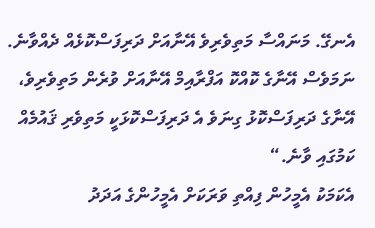އެނގޭ. މަނައްސާ މަތިވެރިވެ އޭނާއަށް ދަރިފަސްކޮޅެއް ދެއްވާނެ. ނަމަވެސް އޭނާގެ ކޮއްކޮ އަފްރާއިމް އޭނާއަށް ވުރެން މަތިވެރިވެ، އޭނާގެ ދަރިފަސްކޮޅު ގިނަވެ އެ ދަރިފަސްކޮޅަކީ މަތިވެރި ޤައުމެއް ކަމުގައި ވާނެ.“
އެކަމަކު އެމީހުން ފިއްތި ވަރަކަށް އެމީހުންގެ އަދަދު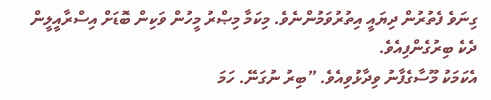ގިނަވެ ފެތުރުން ދިޔައީ އިތުރުވަމުންނެވެ. މިކަމާ މިޞްރު މީހުން ވަކިން ބޮޑަށް އިސްރާއީލީން ދެކެ ބިރުގެންފިއެވެ.
އެކަމަކު މޫސާގެފާނު ވިދާޅުވިއެވެ. ”ބިރު ނުގަނޭ. ހަމަ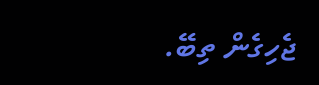ޖެހިގެން ތިބޭ.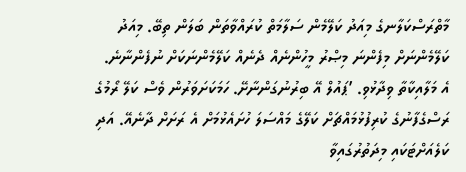މާތްރަސްކަލާނގެ މިއަދު ކަލޭމެން ސަލާމަތް ކުރައްވާތަން ބަލަން ތިބޭ. މިއަދު ކަލޭމެންނަށް މިފެންނަ މިޞްރު މީހުންނެއް ދެނެއް ކަލޭމެންނަކަށް ނުފެންނާނެ.
އެ މަލާއިކާތާ ވިދާޅުވި. ’ޕައުލް އޭ ބިރުނުގަންނާށޭ. ހަމަކަށަވަރުން ވެސް ކަލޭ ރޯމުގެ ރަސްގެފާނުގެ ކުރިފުޅުމައްޗަށް ކަލޭގެ މައްސަލަ ހުށައެޅުމަށް އެ ރަށަށް ދާނެއޭ. އަދި ކަލެއަށްޓަކައި މިދަތުރުގައިވާ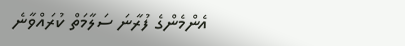އެންމެންގެ ފުރާނަ ސަލާމަތް ކުރައްވާނެ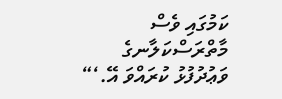ކަމުގައި ވެސް މާތްރަސްކަލާނގެ ވަޢުދުފުޅު ކުރައްވަ އޭ.‘“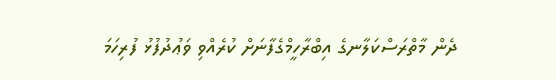ދެން މާތްރަސްކަލާނގެ އިބްރާހީމްގެފާނަށް ކުރެއްވި ވަޢުދުފުޅު ފުރިހަމަ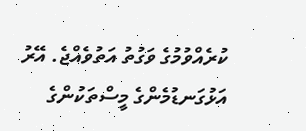ކުރެއްވުމުގެ ވަގުތު އަތުވެއްޖެ. އޭރު އަޅުގަނޑުމެންގެ މީސްތަކުންގެ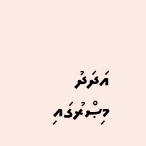އަދަދު މިޞްރުގައި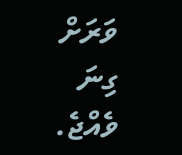ވަރަށް ގިނަ ވެއްޖެ.